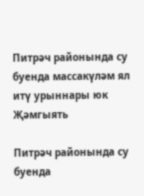Питрәч районында су буенда массакүләм ял итү урыннары юк
Җәмгыять

Питрәч районында су буенда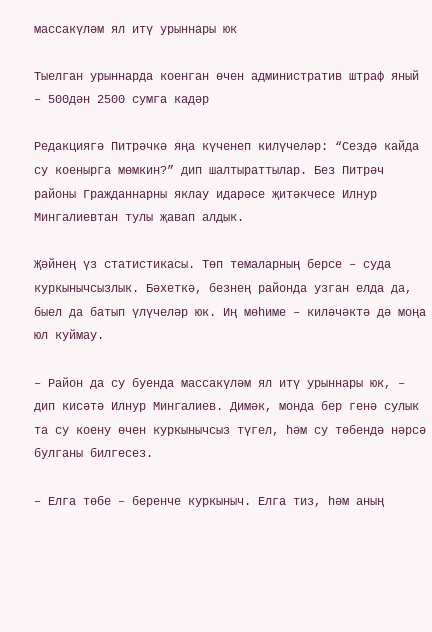массакүләм ял итү урыннары юк

Тыелган урыннарда коенган өчен административ штраф яный – 500дән 2500 сумга кадәр

Редакциягә Питрәчкә яңа күченеп килүчеләр: “Сездә кайда су коенырга мөмкин?” дип шалтыраттылар. Без Питрәч районы Гражданнарны яклау идарәсе җитәкчесе Илнур Мингалиевтан тулы җавап алдык.

Җәйнең үз статистикасы. Төп темаларның берсе – суда куркынычсызлык. Бәхеткә, безнең районда узган елда да, быел да батып үлүчеләр юк. Иң мөһиме – киләчәктә дә моңа юл куймау.

– Район да су буенда массакүләм ял итү урыннары юк, – дип кисәтә Илнур Мингалиев. Димәк, монда бер генә сулык та су коену өчен куркынычсыз түгел, һәм су төбендә нәрсә булганы билгесез.

– Елга төбе – беренче куркыныч. Елга тиз, һәм аның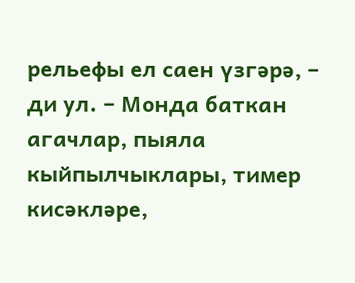рельефы ел саен үзгәрә, – ди ул. – Монда баткан агачлар, пыяла кыйпылчыклары, тимер кисәкләре,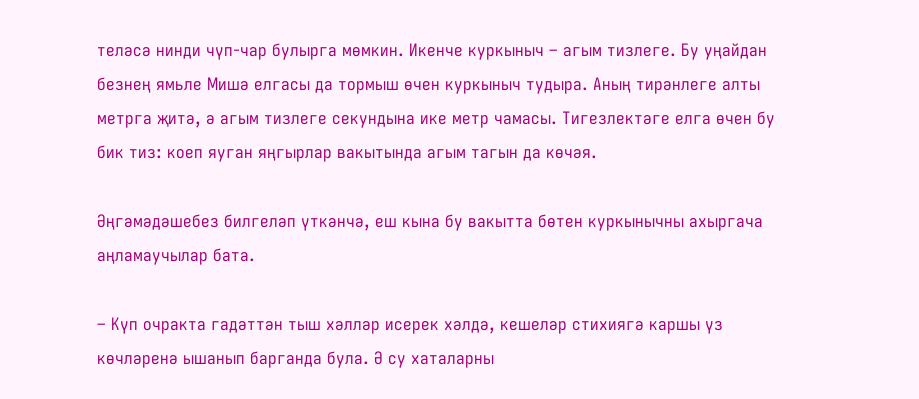теләсә нинди чүп-чар булырга мөмкин. Икенче куркыныч – агым тизлеге. Бу уңайдан безнең ямьле Мишә елгасы да тормыш өчен куркыныч тудыра. Аның тирәнлеге алты метрга җитә, ә агым тизлеге секундына ике метр чамасы. Тигезлектәге елга өчен бу бик тиз: коеп яуган яңгырлар вакытында агым тагын да көчәя.

Әңгәмәдәшебез билгеләп үткәнчә, еш кына бу вакытта бөтен куркынычны ахыргача аңламаучылар бата.

– Күп очракта гадәттән тыш хәлләр исерек хәлдә, кешеләр стихиягә каршы үз көчләренә ышанып барганда була. Ә су хаталарны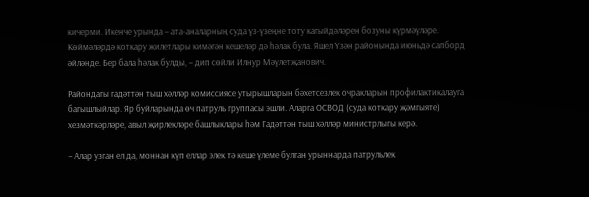кичерми. Икенче урында – ата-аналарның суда үз-үзеңне тоту кагыйдәләрен бозуны күрмәүләре. Көймәләрдә коткару жилетлары кимәгән кешеләр дә һәлак була. Яшел Үзән районында июньдә сапборд әйләнде. Бер бала һәлак булды, – дип сөйли Илнур Мәүлетҗанович.

Райондагы гадәттән тыш хәлләр комиссиясе утырышларын бәхетсезлек очракларын профилактикалауга багышлыйлар. Яр буйларында өч патруль группасы эшли. Аларга ОСВОД (суда коткару җәмгыяте) хезмәткәрләре, авыл җирлекләре башлыклары һәм Гадәттән тыш хәлләр министрлыгы керә.

– Алар узган ел да, моннан күп еллар элек тә кеше үлеме булган урыннарда патрульлек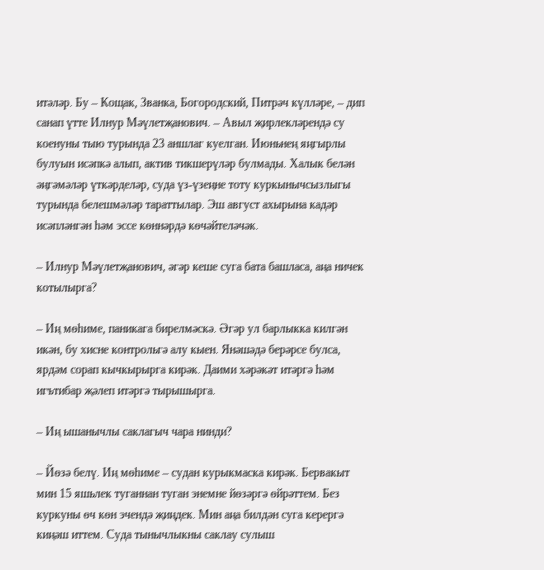итәләр. Бу – Кощак, Званка, Богородский, Питрәч күлләре, – дип санап үтте Илнур Мәүлетҗанович. – Авыл җирлекләрендә су коенуны тыю турында 23 аншлаг куелган. Июньнең яңгырлы булуын исәпкә алып, актив тикшерүләр булмады. Халык белән әңгәмәләр үткәрделәр, суда үз-үзеңне тоту куркынычсызлыгы турында белешмәләр тараттылар. Эш август ахырына кадәр исәпләнгән һәм эссе көннәрдә көчәйтеләчәк.

– Илнур Мәүлетҗанович, әгәр кеше суга бата башласа, аңа ничек котылырга?

– Иң мөһиме, паникага бирелмәскә. Әгәр ул барлыкка килгән икән, бу хисне контрольгә алу кыен. Янәшәдә берәрсе булса, ярдәм сорап кычкырырга кирәк. Даими хәрәкәт итәргә һәм игътибар җәлеп итәргә тырышырга.

– Иң ышанычлы саклагыч чара нинди?

– Йөзә белү. Иң мөһиме – судан курыкмаска кирәк. Бервакыт мин 15 яшьлек туганнан туган энемне йөзәргә өйрәттем. Без куркуны өч көн эчендә җиңдек. Мин аңа билдән суга керергә киңәш иттем. Суда тынычлыкны саклау сулыш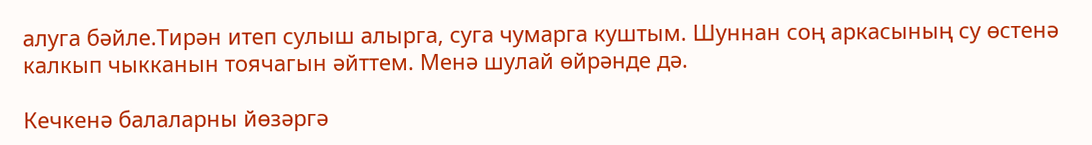алуга бәйле.Тирән итеп сулыш алырга, суга чумарга куштым. Шуннан соң аркасының су өстенә калкып чыкканын тоячагын әйттем. Менә шулай өйрәнде дә.

Кечкенә балаларны йөзәргә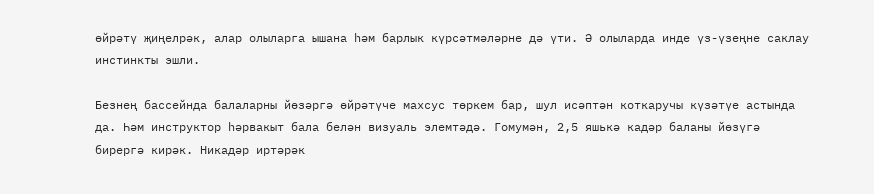өйрәтү җиңелрәк, алар олыларга ышана һәм барлык күрсәтмәләрне дә үти. Ә олыларда инде үз-үзеңне саклау инстинкты эшли.

Безнең бассейнда балаларны йөзәргә өйрәтүче махсус төркем бар, шул исәптән коткаручы күзәтүе астында да. Һәм инструктор һәрвакыт бала белән визуаль элемтәдә. Гомумән, 2,5 яшькә кадәр баланы йөзүгә бирергә кирәк. Никадәр иртәрәк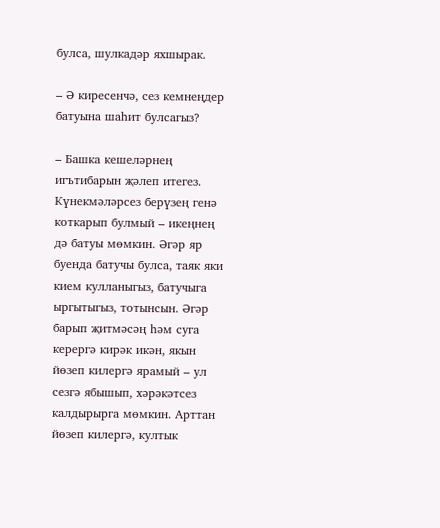булса, шулкадәр яхшырак.

– Ә киресенчә, сез кемнеңдер батуына шаһит булсагыз?

– Башка кешеләрнең игътибарын җәлеп итегез. Күнекмәләрсез берүзең генә коткарып булмый – икеңнең дә батуы мөмкин. Әгәр яр буенда батучы булса, таяк яки кием кулланыгыз, батучыга ыргытыгыз, тотынсын. Әгәр барып җитмәсәң һәм суга керергә кирәк икән, якын йөзеп килергә ярамый – ул сезгә ябышып, хәрәкәтсез калдырырга мөмкин. Арттан йөзеп килергә, култык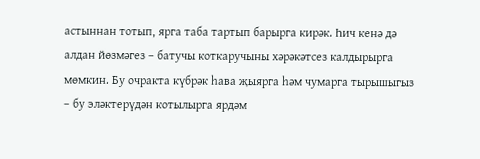астыннан тотып, ярга таба тартып барырга кирәк. Һич кенә дә алдан йөзмәгез – батучы коткаручыны хәрәкәтсез калдырырга мөмкин. Бу очракта күбрәк һава җыярга һәм чумарга тырышыгыз – бу эләктерүдән котылырга ярдәм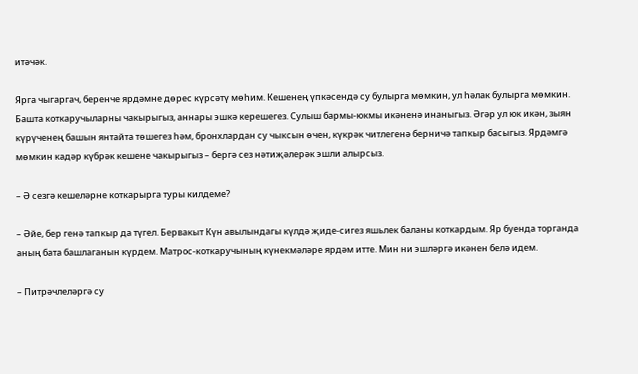итәчәк.

Ярга чыгаргач, беренче ярдәмне дөрес күрсәтү мөһим. Кешенең үпкәсендә су булырга мөмкин, ул һәлак булырга мөмкин. Башта коткаручыларны чакырыгыз, аннары эшкә керешегез. Сулыш бармы-юкмы икәненә инаныгыз. Әгәр ул юк икән, зыян күрүченең башын янтайта төшегез һәм, бронхлардан су чыксын өчен, күкрәк читлегенә берничә тапкыр басыгыз. Ярдәмгә мөмкин кадәр күбрәк кешене чакырыгыз – бергә сез нәтиҗәлерәк эшли алырсыз.

– Ә сезгә кешеләрне коткарырга туры килдеме?

– Әйе, бер генә тапкыр да түгел. Бервакыт Күн авылындагы күлдә җиде-сигез яшьлек баланы коткардым. Яр буенда торганда аның бата башлаганын күрдем. Матрос-коткаручының күнекмәләре ярдәм итте. Мин ни эшләргә икәнен белә идем.

– Питрәчлеләргә су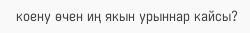коену өчен иң якын урыннар кайсы?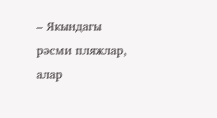– Якындагы рәсми пляжлар, алар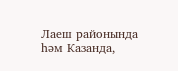Лаеш районында һәм Казанда,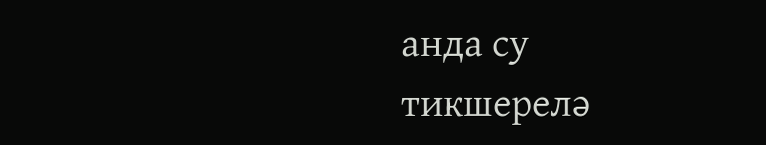анда су тикшерелә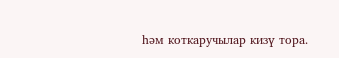һәм коткаручылар кизү тора.